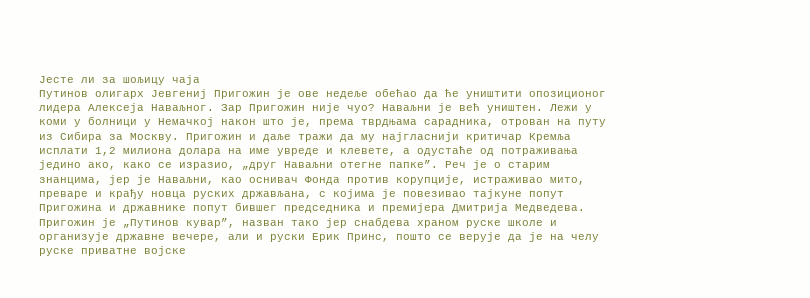Јесте ли за шољицу чаја
Путинов олигарх Јевгениј Пригожин је ове недеље обећао да ће уништити опозиционог лидера Алексеја Наваљног. Зар Пригожин није чуо? Наваљни је већ уништен. Лежи у коми у болници у Немачкој након што је, према тврдњама сарадника, отрован на путу из Сибира за Москву. Пригожин и даље тражи да му најгласнији критичар Кремља исплати 1,2 милиона долара на име увреде и клевете, а одустаће од потраживања једино ако, како се изразио, „друг Наваљни отегне папке”. Реч је о старим знанцима, јер је Наваљни, као оснивач Фонда против корупције, истраживао мито, преваре и крађу новца руских држављана, с којима је повезивао тајкуне попут Пригожина и државнике попут бившег председника и премијера Дмитрија Медведева.
Пригожин је „Путинов кувар”, назван тако јер снабдева храном руске школе и организује државне вечере, али и руски Ерик Принс, пошто се верује да је на челу руске приватне војске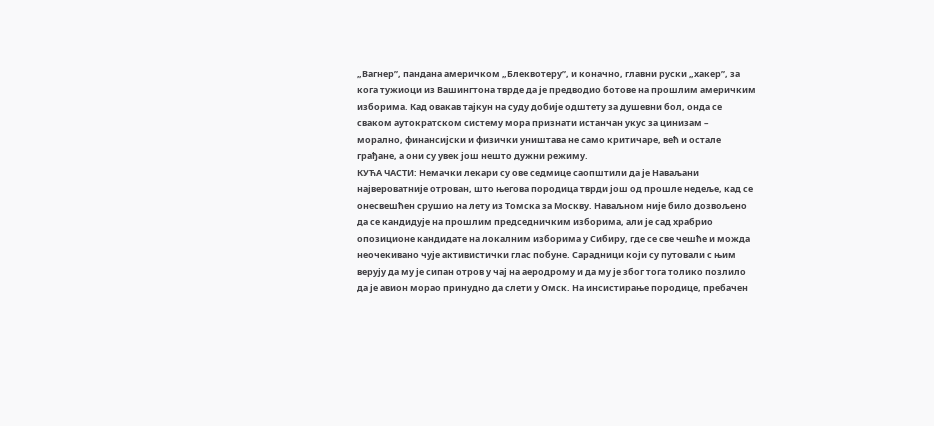„Вагнер”, пандана америчком „Блеквотеру”, и коначно, главни руски „хакер”, за кога тужиоци из Вашингтона тврде да је предводио ботове на прошлим америчким изборима. Кад овакав тајкун на суду добије одштету за душевни бол, онда се сваком аутократском систему мора признати истанчан укус за цинизам – морално, финансијски и физички уништава не само критичаре, већ и остале грађане, а они су увек још нешто дужни режиму.
КУЋА ЧАСТИ: Немачки лекари су ове седмице саопштили да је Наваљани највероватније отрован, што његова породица тврди још од прошле недеље, кад се онесвешћен срушио на лету из Томска за Москву. Наваљном није било дозвољено да се кандидује на прошлим председничким изборима, али је сад храбрио опозиционе кандидате на локалним изборима у Сибиру, где се све чешће и можда неочекивано чује активистички глас побуне. Сарадници који су путовали с њим верују да му је сипан отров у чај на аеродрому и да му је због тога толико позлило да је авион морао принудно да слети у Омск. На инсистирање породице, пребачен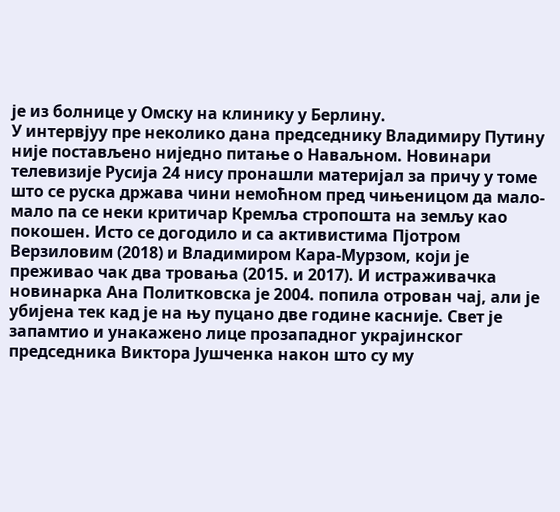је из болнице у Омску на клинику у Берлину.
У интервјуу пре неколико дана председнику Владимиру Путину није постављено ниједно питање о Наваљном. Новинари телевизије Русија 24 нису пронашли материјал за причу у томе што се руска држава чини немоћном пред чињеницом да мало-мало па се неки критичар Кремља стропошта на земљу као покошен. Исто се догодило и са активистима Пјотром Верзиловим (2018) и Владимиром Кара-Мурзом, који је преживао чак два тровања (2015. и 2017). И истраживачка новинарка Ана Политковска је 2004. попила отрован чај, али је убијена тек кад је на њу пуцано две године касније. Свет је запамтио и унакажено лице прозападног украјинског председника Виктора Јушченка након што су му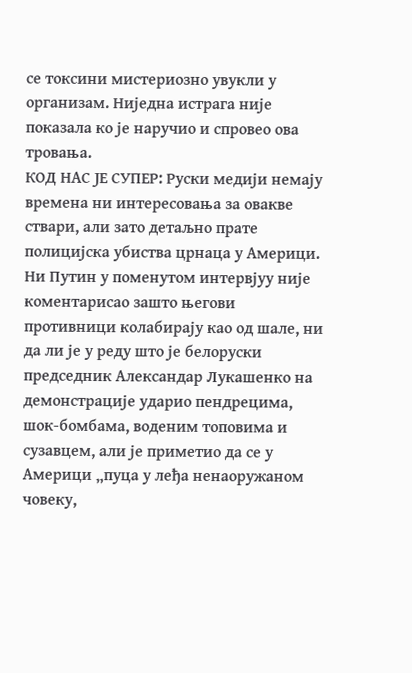се токсини мистериозно увукли у организам. Ниједна истрага није показала ко је наручио и спровео ова тровања.
КОД НАС ЈЕ СУПЕР: Руски медији немају времена ни интересовања за овакве ствари, али зато детаљно прате полицијска убиства црнаца у Америци. Ни Путин у поменутом интервјуу није коментарисао зашто његови противници колабирају као од шале, ни да ли је у реду што је белоруски председник Александар Лукашенко на демонстрације ударио пендрецима, шок-бомбама, воденим топовима и сузавцем, али је приметио да се у Америци „пуца у леђа ненаоружаном човеку,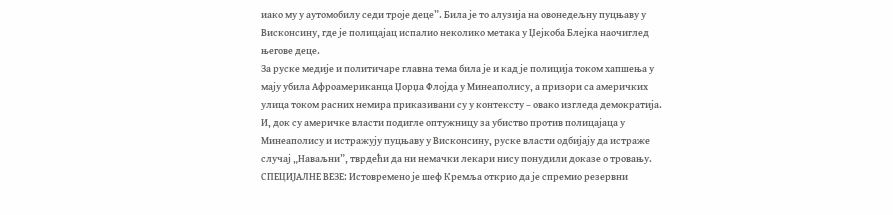иако му у аутомобилу седи троје деце”. Била је то алузија на овонедељну пуцњаву у Висконсину, где је полицајац испалио неколико метака у Џејкоба Блејка наочиглед његове деце.
За руске медије и политичаре главна тема била је и кад је полиција током хапшења у мају убила Афроамериканца Џорџа Флојда у Минеаполису, а призори са америчких улица током расних немира приказивани су у контексту – овако изгледа демократија. И, док су америчке власти подигле оптужницу за убиство против полицајаца у Минеаполису и истражују пуцњаву у Висконсину, руске власти одбијају да истраже случај „Наваљни”, тврдећи да ни немачки лекари нису понудили доказе о тровању.
СПЕЦИЈАЛНЕ ВЕЗЕ: Истовремено је шеф Кремља открио да је спремио резервни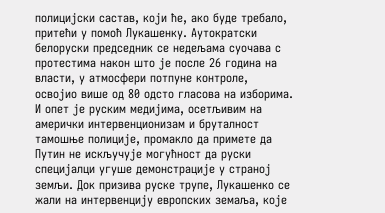полицијски састав, који ће, ако буде требало, притећи у помоћ Лукашенку. Аутократски белоруски председник се недељама суочава с протестима након што је после 26 година на власти, у атмосфери потпуне контроле, освојио више од 80 одсто гласова на изборима. И опет је руским медијима, осетљивим на амерички интервенционизам и бруталност тамошње полиције, промакло да примете да Путин не искључује могућност да руски специјалци угуше демонстрације у страној земљи. Док призива руске трупе, Лукашенко се жали на интервенцију европских земаља, које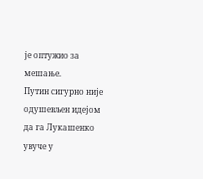је оптужио за мешање.
Путин сигурно није одушевљен идејом да га Лукашенко увуче у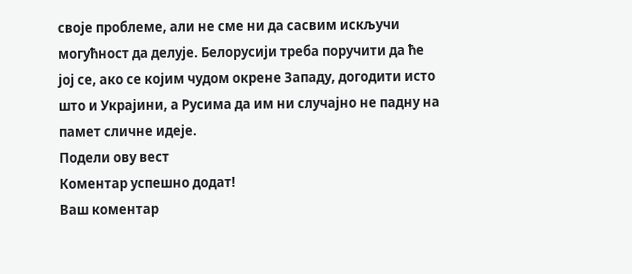своје проблеме, али не сме ни да сасвим искључи могућност да делује. Белорусији треба поручити да ће јој се, ако се којим чудом окрене Западу, догодити исто што и Украјини, а Русима да им ни случајно не падну на памет сличне идеје.
Подели ову вест
Комeнтар успeшно додат!
Ваш комeнтар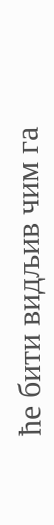ћe бити видљив чим га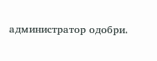администратор одобри.